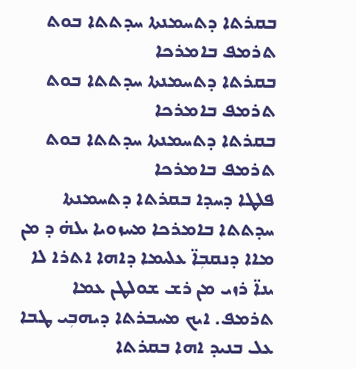ܒܩܪܬܐ ܕܬܚܡܢܬܐ ܚܕܬܬܐ ܒܘܬ ܬܪܡܦ ܒܐܡܪܟܐ
ܒܩܪܬܐ ܕܬܚܡܢܬܐ ܚܕܬܬܐ ܒܘܬ ܬܪܡܦ ܒܐܡܪܟܐ
ܒܩܪܬܐ ܕܬܚܡܢܬܐ ܚܕܬܬܐ ܒܘܬ ܬܪܡܦ ܒܐܡܪܟܐ
ܦܠܛܐ ܕܚܕܐ ܒܩܪܬܐ ܕܬܚܡܢܬܐ ܚܕܬܬܐ ܒܐܡܪܟܐ ܡܚܙܘܝܐ ܝܠܗ̇ ܕ ܡܢ ܡܐܐ ܕܢܩܒܼܐ̈ ܥܠܝܡܐ ܕܐܗܐ ܐܬܪܐ ܠܐ ܝܢܐ̈ ܪܙܝ ܡܢ ܪܫ ܫܘܠܛܢ ܥܡܐ ܬܪܡܦ. ܐܝܟ ܡܚܒܪܬܐ ܕܝܗܒܼܝ ܛܒܐ ܥܠ ܒܢܝܕ ܐܗܐ ܒܩܪܬܐ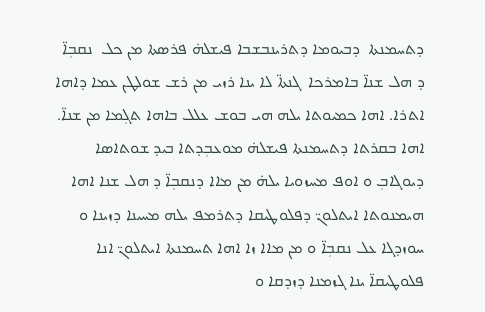ܕܬܚܡܢܬܐ  ܕܒܝܘܡܐ ܕܬܪܝܢܒܫܒܐ ܦܝܫܠܗ̇ ܦܪܣܬܐ ܡܢ ܟܠ  ܢܩܒܼܐ̈ ܕ ܗܠ ܫܢܐ̈ ܒܐܡܪܟܐ  ܓܢܬܐ̈ ܠܐ ܝܢܐ ܪܙܝ ܡܢ ܪܫ ܫܘܠܛܢ ܥܡܐ ܕܐܗܐ ܐܬܪܐ. ܐܗܐ ܟܡܝܘܬܐ ܝܠܗ ܗܝ ܒܘܫ ܥܠܠ ܒܐܗܐ ܬܓܼܡܐ ܡܢ ܫܢܐ̈. ܐܗܐ ܒܩܪܬܐ ܕܬܚܡܢܬܐ ܦܝܫܠܗ̇ ܡܘܥܒܼܕܬܐ ܒܝܕ ܫܘܬܐܣܐ ܕܝܘܓܐܒܼ ܘ ܐܘܦ ܡܚܙܘܝܐ ܝܠܗ̇ ܡܢ ܡܐܐ ܕܢܩܒܼܐ̈ ܕ ܗܠ ܫܢܐ ܐܗܐ ܗܝܡܢܘܬܐ ܐܝܬܠܘܢ̈ ܕܦܠܘܛܝܩܐ ܕܬܪܡܦ ܝܠܗ ܡܚܝܢܐ ܕܙܝܢܐ ܘ ܚܘܙܕܓܐ ܥܠ ܢܩܒܼܐ̈ ܘ ܡܢ ܡܐܐ ܙܐ ܐܗܐ ܬܚܡܢܬܐ ܐܝܬܠܘܢ̈ ܐܢܐ ܦܠܘܛܝܩܐ̈ ܝܢܐ ܓܙܡܢܐ ܕܙܕܩܐ ܘ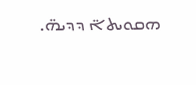ܗܩܘܝܬܐ̈ ܕܕܝܗ̈.